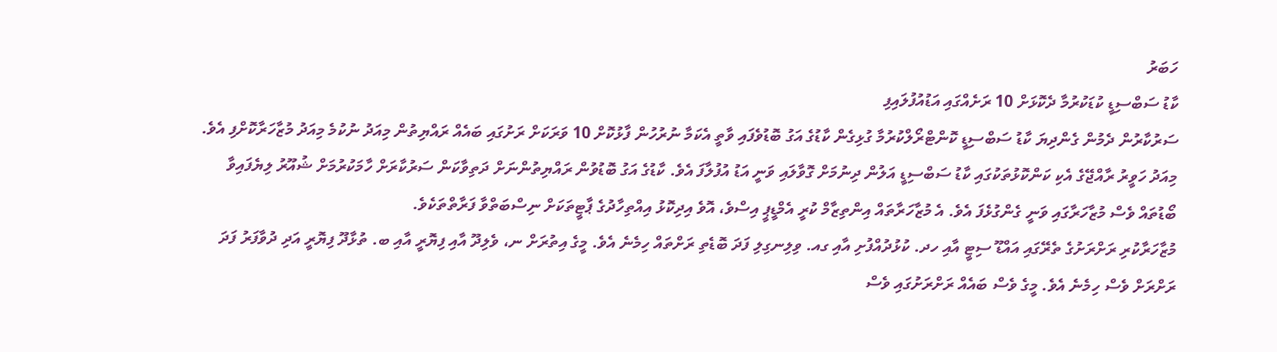ހަބަރު
ކާޑު ސަބްސިޑީ ކުޑަކުރުމާ ދެކޮޅަށް 10 ރަށެއްގައި އަޑުއުފުލައިފި
ސަރުކާރުން ދެމުން ގެންދިޔަ ކާޑު ސަބްސިޑީ ކޮންޓްރޯލްކުރުމާ ގުޅިގެން ކާޑުގެ އަގު ބޮޑުވެފައި ވާތީ އެކަމާ ނުރުހުން ފާޅުކޮށް 10 ވަރަކަށް ރަށުގައި ބައެއް ރައްޔިތުން މިއަދު ނުކުމެ މިއަދު މުޒާހަރާކޮށްފި އެވެ.
މިއަދު ހަވީރު ރާއްޖޭގެ އެކި ކަންކޮޅުތަކުގައި ކާޑު ސަބްސިޑީ އަލުން ދިނުމަށް ގޮވާލައި ވަނީ އަޑު އުފުލާފަ އެވެ. ކާޑުގެ އަގު ބޮޑުވުން ރައްޔިތުންނަށް ދަތިވާކަން ސަރުކާރަށް ހާމަކުރުމަށް ޝުއޫރު ލިޔެފައިވާ ބޯޑުތައް ވެސް މުޒާހަރާގައި ވަނީ ގެންގުޅެފަ އެވެ. އެ މުޒާހަރާތައް އިންތިޒާމް ކުރީ އެމްޑީޕީ އިސްވެ، އޮވެ އިދިކޮޅު އިއްތިހާދުގެ ޕާޓީތަކަށް ނިސްބަތްވާ ފަރާތްތަކެވެ.
މުޒާހަރާކުރި ރަށްރަށުގެ ތެރޭގައި އައްޑޫ ސިޓީ އާއި ހދ. ކުޅުދުއްފުށި އާއި ގއ. ވިލިނގިލި ފަދަ ބޮޑެތި ރަށްތައް ހިމެނެ އެވެ. މީގެ އިތުރަށް ނ، ވެލިދޫ އާއި ފިޔޮރީ އާއި ބ. ތުޅާދޫ ފިޔޮރީ އަދި ދުވާފަރު ފަދަ ރަށްރަށް ވެސް ހިމެނެ އެވެ. މީގެ ވެސް ބައެއް ރަށްރަށުގައި ވެސް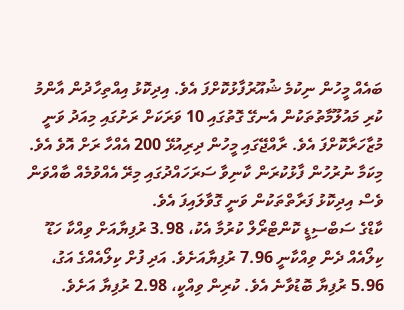ބައެއް މީހުން ނިކުމެ ޝުއޫރުފާޅުކޮށްފަ އެވެ. އިދިކޮޅު އިއްތިހާދުން އާންމު ކުރި މައުލޫމާތުތަކުން އެނގޭ ގޮތުގައި 10 ވަރަކަށް ރަށުގައި މިއަދު ވަނީ މުޒާހަރާކޮށްފަ އެވެ. ރާއްޖޭގައި މީހުން ދިރިއުޅޭ 200 އެއްހާ ރަށް އޮވެ އެވެ.
މިކަމާ ނުރުހުން ފާޅުކުރަން ކާނިވާ ސަރަހައްދުގައި މިރޭ އެއްވުމެއް ބާއްވަން ވެސް އިދިކޮޅު ފަރާތްތަކުން ވަނީ ގޮވާލައިފަ އެވެ.
ކާޑްގެ ސަބްސިޑީ ކޮންޓްރޯލް ކުރުމާ އެކު، 3.98 ރުފިޔާއަށް ވިއްކާ ހަޑޫ ކިލޯއެއް ދެން ވިއްކާނީ 7.96 ރުފިޔާއަށެވެ. އަދި ފުށް ކިލޯއެއްގެ އަގު، 5.96 ރުފިޔާ ބޮޑުވާނެ އެވެ. ކުރިން ވިއްކީ، 2.98 ރުފިޔާ އަށެވެ.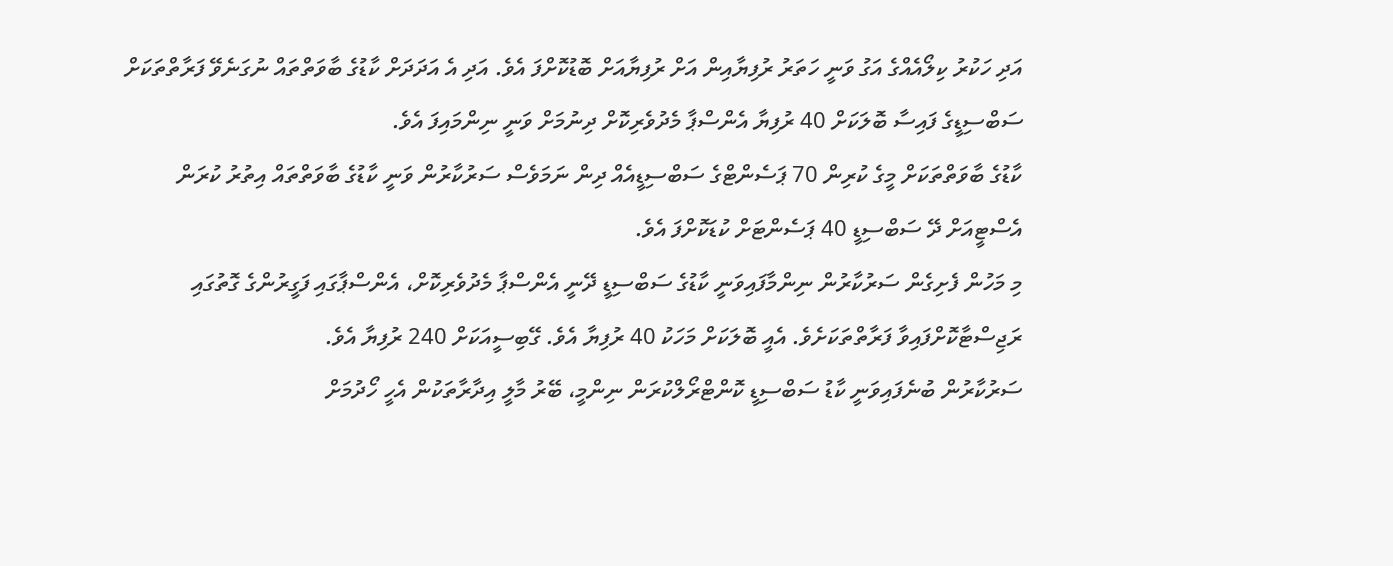އަދި ހަކުރު ކިލޯއެއްގެ އަގު ވަނީ ހަތަރު ރުފިޔާއިން އަށް ރުފިޔާއަށް ބޮޑުކޮށްފަ އެވެ. އަދި އެ އަދަދަށް ކާޑުގެ ބާވަތްތައް ނުގަނެވޭ ފަރާތްތަކަށް ސަބްސިޑީގެ ފައިސާ ބޮލަކަށް 40 ރުފިޔާ އެންސްޕާ މެދުވެރިކޮށް ދިނުމަށް ވަނީ ނިންމައިފަ އެވެ.
ކާޑުގެ ބާވަތްތަކަށް މީގެ ކުރިން 70 ޕަސެންޓްގެ ސަބްސިޑީއެއް ދިން ނަމަވެސް ސަރުކާރުން ވަނީ ކާޑުގެ ބާވަތްތައް އިތުރު ކުރަން އެސްޓީއަށް ދޭ ސަބްސިޑީ 40 ޕަސެންޓަށް ކުޑަކޮށްފަ އެވެ.
މި މަހުން ފެށިގެން ސަރުކާރުން ނިންމާފައިވަނީ ކާޑުގެ ސަބްސިޑީ ދޭނީ އެންސްޕާ މެދުވެރިކޮށް، އެންސްޕާގައި ފަގީރުންގެ ގޮތުގައި ރަޖިސްޓާކޮށްފައިވާ ފަރާތްތަކަށެވެ. އެއީ ބޮލަކަށް މަހަކު 40 ރުފިޔާ އެވެ. ގޭބިސީއަކަށް 240 ރުފިޔާ އެވެ.
ސަރުކާރުން ބުނެފައިވަނީ ކާޑު ސަބްސިޑީ ކޮންޓްރޯލްކުރަން ނިންމީ، ބޭރު މާލީ އިދާރާތަކުން އެހީ ހޯދުމަށް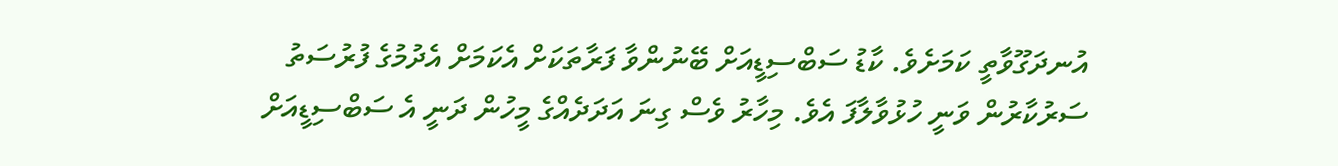އުނދަގޫވާތީ ކަމަށެވެ. ކާޑު ސަބްސިޑީއަށް ބޭނުންވާ ފަރާތަކަށް އެކަމަށް އެދުމުގެ ފުރުސަތު ސަރުކާރުން ވަނީ ހުޅުވާލާފަ އެވެ. މިހާރު ވެސް ގިނަ އަދަދެއްގެ މީހުން ދަނީ އެ ސަބްސިޑީއަށް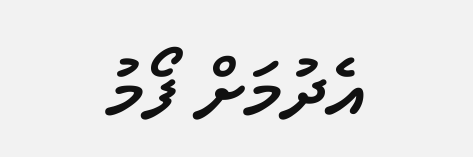އެދުމަށް ފޯމު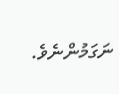ނަގަމުންނެވެ.